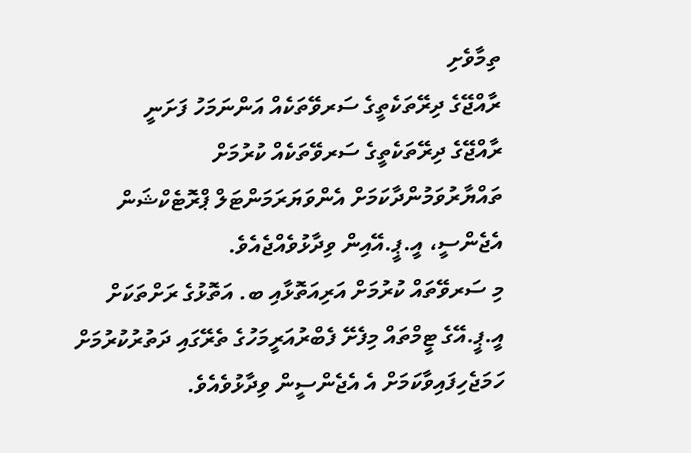ތިމާވެށި
ރާއްޖޭގެ ދިރޭތަކެތީގެ ސަރވޭތަކެއް އަންނަމަހު ފަށަނީ
ރާއްޖޭގެ ދިރޭތަކެތީގެ ސަރވޭތަކެއް ކުރުމަށް ތައްޔާރުވަމުންދާކަމަށް އެންވަޔަރަމަންޓަލް ޕްރޮޓެކްޝަން އެޖެންސީ، އީ.ޕީ.އޭއިން ވިދާޅުވެއްޖެއެވެ.
މި ސަރވޭތައް ކުރުމަށް އަރިއަތޮޅާއި ބ. އަތޮޅުގެ ރަށްތަކަށް އީ.ޕީ.އޭގެ ޓީމްތައް މިފެށޭ ފެބްރުއަރީމަހުގެ ތެރޭގައި ދަތުރުކުރުމަށް ހަމަޖެހިފައިވާކަމަށް އެ އެޖެންސީން ވިދާޅުވެއެވެ.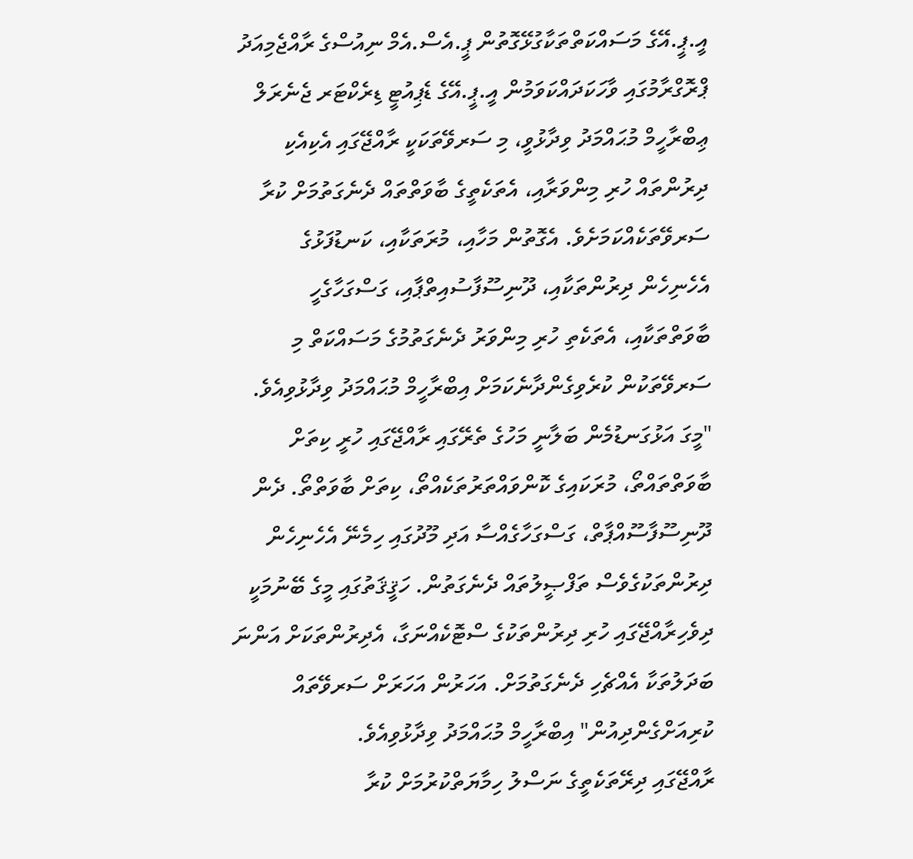އީ.ޕީ.އޭގެ މަސައްކަތްތަކާގުޅޭގޮތުން ޕީ.އެސް.އެމް ނިއުސްގެ ރާއްޖެމިއަދު ޕްރޮގްރާމުގައި ވާހަކަދައްކަވަމުން އީ.ޕީ.އޭގެ ޑެޕިއުޓީ ޑިރެކްޓަރ ޖެނެރަލް ޢިބްރާހީމް މުޙައްމަދު ވިދާޅުވީ، މި ސަރވޭތަކަކީ ރާއްޖޭގައި އެކިއެކި ދިރުންތައް ހުރި މިންވަރާއި، އެތަކެތީގެ ބާވަތްތައް ދެނެގަތުމަށް ކުރާ ސަރވޭތަކެއްކަމަށެވެ. އެގޮތުން މަހާއި، މުރަތަކާއި، ކަނޑުފަޅުގެ އެހެނިހެން ދިރުންތަކާއި، ދޫނިސޫފާސުއިތްޕާއި، ގަސްގަހާގެހީ ބާވަތްތަކާއި، އެތަކެތި ހުރި މިންވަރު ދެނެގަތުމުގެ މަސައްކަތް މި ސަރވޭތަކުން ކުރެވިގެންދާނެކަމަށް އިބްރާހީމް މުޙައްމަދު ވިދާޅުވިއެވެ.
"މީގަ އަޅުގަނޑުމެން ބަލާނީ މަހުގެ ތެރޭގައި ރާއްޖޭގައި ހުރީ ކިތަށް ބާވަތްތައްތޯ، މުރަކައިގެ ކޮންވައްތަރުތަކެއްތޯ، ކިތަށް ބާވަތްތޯ. ދެން ދޫނިސޫފާސޫއްޕާތް، ގަސްގަހާގެއްސާ އަދި މޫދުގައި ހިމެނޭ އެހެނިހެން ދިރުންތަކުގެވެސް ތަފްޞީލުތައް ދެނެގަތުން. ހަޤީޤަތުގައި މީގެ ބޭނުމަކީ ދިވެހިރާއްޖޭގައި ހުރި ދިރުންތަކުގެ ސްޓޮކެއްނަގާ، އެދިރުންތަކަށް އަންނަ ބަދަލުތަކާ އެއްޗެހި ދެނެގަތުމަށް. އަހަރުން އަހަރަށް ސަރވޭތައް ކުރިއަށްގެންދިއުން" އިބްރާހީމް މުޙައްމަދު ވިދާޅުވިއެވެ.
ރާއްޖޭގައި ދިރޭތަކެތީގެ ނަސްލު ހިމާޔަތްކުރުމަށް ކުރާ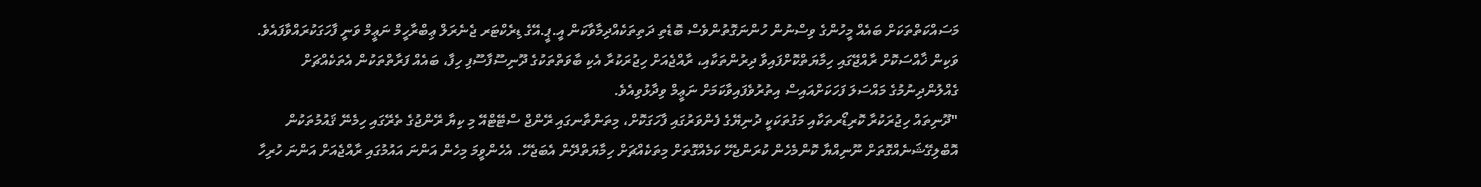މަސައްކަތްތަކަށް ބައެއް މީހުންގެ ވިސްނުން ހުންނަގޮތުންވެސް ބޮޑެތި ދަތިތަކެއްދިމާވާކަން އީ.ޕީ.އޭގެ ޑިރެކްޓަރ ޖެނެރަލް ޢިބްރާހީމް ނަޢީމް ވަނީ ފާހަގަކުރައްވާފައެވެ. ވަކިން ޚާއްސަކޮށް ރާއްޖޭގައި ހިމާޔަތްކޮށްފައިވާ ދިރުންތަކާއި، ރާއްޖެއަށް ހިޖުރަކުރާ އެކި ބާވަތްތަކުގެ ދޫނިސޫފާސޫފި ހިފާ، ބައެއް ފަރާތްތަކުން އެތަކެއްޗަށް ގެއްލުންދިނުމުގެ މައްސަލަ ފަހަކަށްއައިސް އިތުރުވެފައިވާކަމަށް ނަޢީމް ވިދާޅުވިއެވެ.
"ދޫނިތައް ހިޖުރަކުރާ ކޮރިޑޯރތަކާއި މަގުތަކަކީ ދުނިޔޭގެ ފެންވަރުގައި ފާހަގަކޮށް، މިތަންތާނގައި ރޭންޖް ސްޓޭޓްއޭ މި ކިޔާ ރޭންޖުގެ ތެރޭގައި ހިމެނޭ ޤައުމުތަކުން އޮބްލިގޭޝަނެއްގޮތަށް ނޫނިއްޔާ ކޮންމެހެން ކުރަންޖެހޭ ކަމެއްގޮތަށް މިތަކެއްޗަށް ހިމާޔަތްދޭން އެބަޖެހޭ. އެހެންވީމަ މިހެން އަންނަ އައުމުގައި ރާއްޖެއަށް އަންނަ ހުރިހާ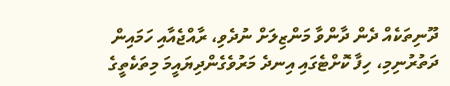ދޫނިތަކެއް ދެން ދާންވާ މަންޒިލަށް ނުދެވި، ރާއްޖެއާއި ހަމައިން ދަތުރުނިމި، ހިފާ ކޮށްޓެގައި އިނދެ މަރުވެގެންދިޔައީމަ މިތަކެތީގެ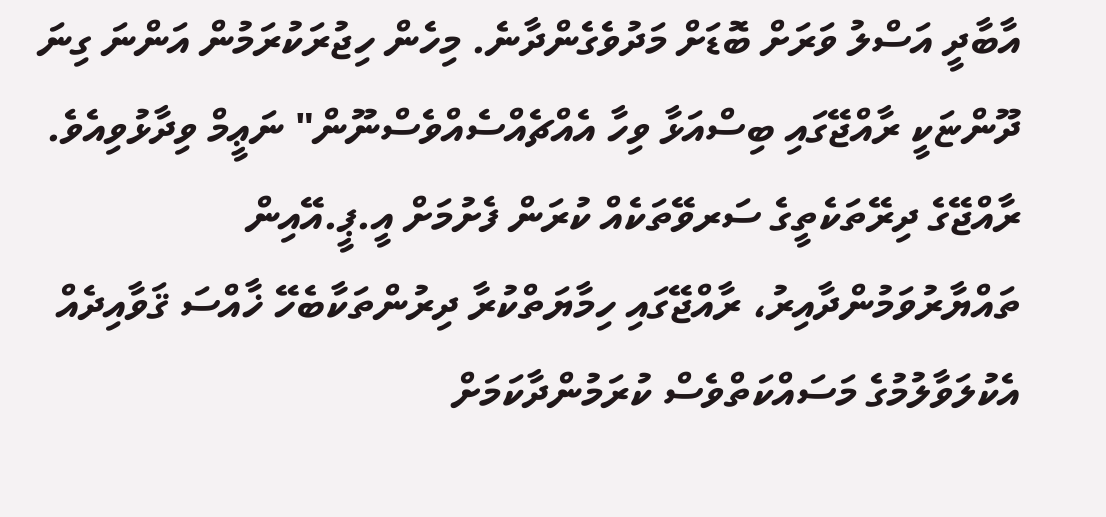އާބާދީ އަސްލު ވަރަށް ބޮޑަށް މަދުވެގެންދާނެ. މިހެން ހިޖުރަކުރަމުން އަންނަ ގިނަ ދޫންޏަކީ ރާއްޖޭގައި ބިސްއަޅާ ވިހާ އެއްޗެއްސެއްވެސްނޫން" ނަޢީމް ވިދާޅުވިއެވެ.
ރާއްޖޭގެ ދިރޭތަކެތީގެ ސަރވޭތަކެއް ކުރަން ފެށުމަށް އީ.ޕީ.އޭއިން ތައްޔާރުވަމުންދާއިރު، ރާއްޖޭގައި ހިމާޔަތްކުރާ ދިރުންތަކާބެހޭ ޚާއްސަ ޤަވާއިދެއް އެކުލަވާލުމުގެ މަސައްކަތްވެސް ކުރަމުންދާކަމަށް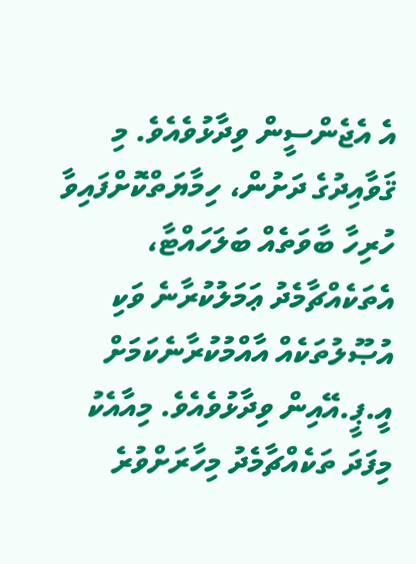އެ އެޖެންސީން ވިދާޅުވެއެވެ. މި ޤަވާއިދުގެ ދަށުން، ހިމާޔަތްކޮށްފައިވާ ހުރިހާ ބާވަތެއް ބަލަހައްޓާ، އެތަކެއްޗާމެދު ޢަމަލުކުރާނެ ވަކި އުޞޫލުތަކެއް އާއްމުކުރާނެކަމަށް އީ.ޕީ.އޭއިން ވިދާޅުވެއެވެ. މިއާއެކު މިފަދަ ތަކެއްޗާމެދު މިހާރަށްވުރެ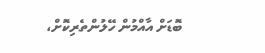ބޮޑަށް އާއްމުން ހޭލުންތެރިކޮށް،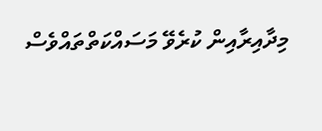މިދާއިރާއިން ކުރެވޭ މަސައްކަތްތައްވެސް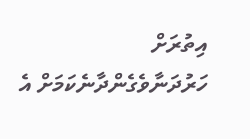އިތުރަށް ހަރުދަނާވެގެންދާނެކަމަށް އެ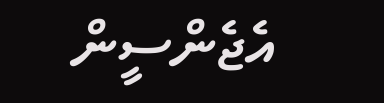އެޖެންސީން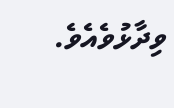ވިދާޅުވެއެވެ.